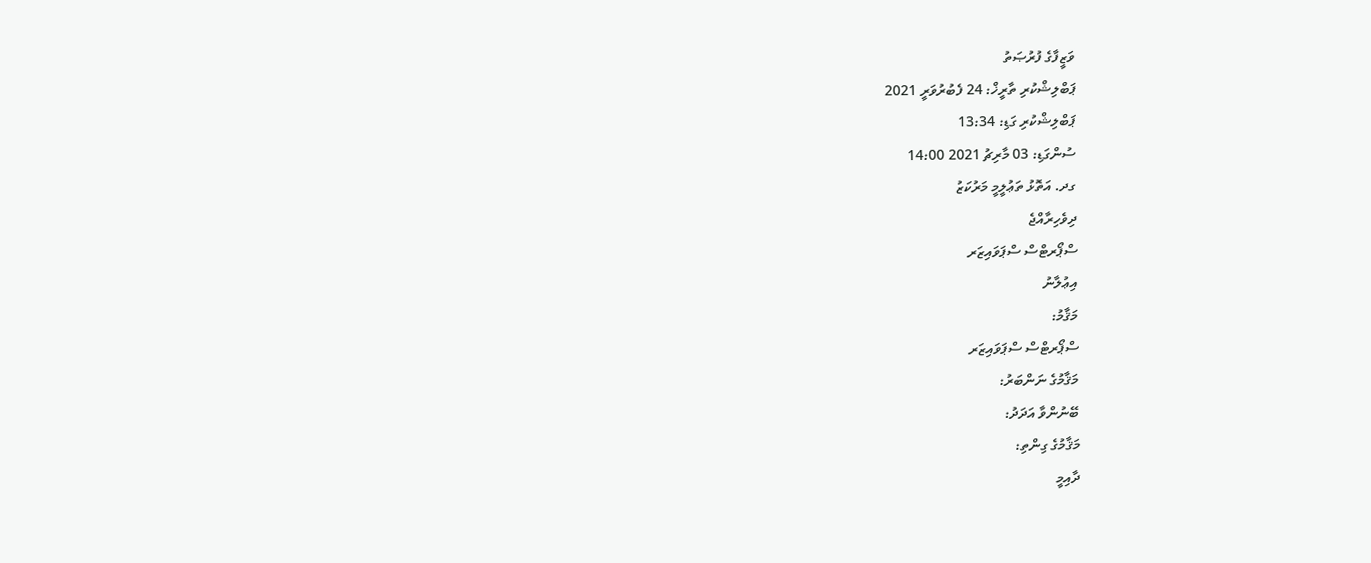ވަޒީފާގެ ފުރުޞަތު
ޕަބްލިޝްކުރި ތާރީޚް: 24 ފެބުރުވަރީ 2021
ޕަބްލިޝްކުރި ގަޑި: 13:34
ސުންގަޑި: 03 މާރިޗު 2021 14:00
ގދ. އަތޮޅު ތަޢުލީމީ މަރުކަޒު
ދިވެހިރާއްޖެ
ސްޕޯރޓްސް ސްޕަވައިޒަރ
އިޢުލާނު
މަޤާމު:
ސްޕޯރޓްސް ސްޕަވައިޒަރ
މަޤާމުގެ ނަންބަރު:
ބޭނުންވާ އަދަދު:
މަޤާމުގެ ގިންތި:
ދާއިމީ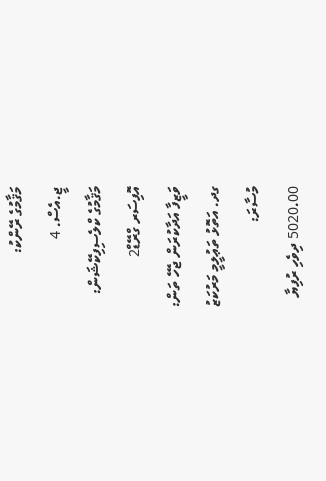މަޤާމުގެ ރޭންކު:
ޖީ.އެސް. 4
މަޤާމުގެ ކްލެސިފިކޭޝަން:
އޮފިސަރ ގްރޭޑް2
ވަޒީފާ އަދާކުރަން ޖެހޭ ތަން:
ގދ. އަތޮޅު ތަޢުލީމީ މަރުކަޒު
މުސާރަ:
5020.00 ދިވެހި ރުފިޔާ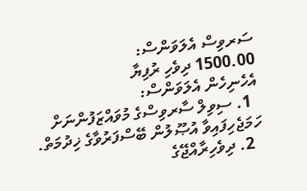ސަރވިސް އެލަވަންސް:
1500.00 ދިވެހި ރުފިޔާ
އެހެނިހެން އެލަވަންސް:
  1. ސިވިލް ސާރވިސްގެ މުވައްޒަފުންނަށް ހަމަޖެހިފައިވާ އުޞޫލުން ބޭސްފަރުވާގެ ޚިދުމަތް.
  2. ދިވެހިރާއްޖޭގެ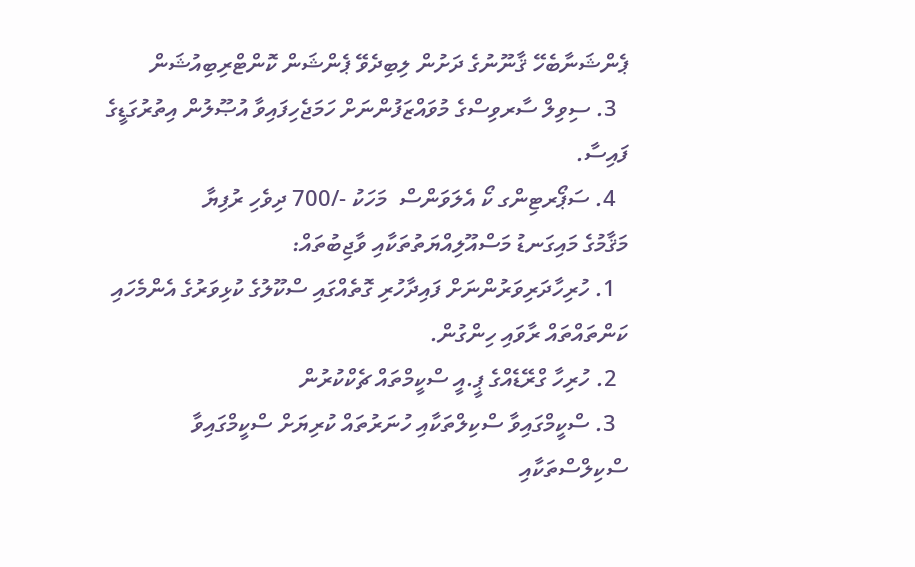ޕެންޝަނާބެހޭ ޤާނޫނުގެ ދަށުން ލިބިދެވޭ ޕެންޝަން ކޮންޓްރިބިއުޝަން
  3. ސިވިލް ސާރވިސްގެ މުވައްޒަފުންނަށް ހަމަޖެހިފައިވާ އުޞޫލުން އިތުރުގަޑީގެ ފައިސާ.
  4. ސަޕޯރޓިންގ ކޯ އެލަވަންސް  މަހަކު -/700 ދިވެހި ރުފިޔާ
މަޤާމުގެ މައިގަނޑު މަސްއޫލިއްޔަތުތަކާއި ވާޖިބުތައް:
  1. ހުރިހާދަރިވަރުންނަށް ފައިދާހުރި ގޮތެއްގައި ސްކޫލުގެ ކުޅިވަރުގެ އެންމެހައި ކަންތައްތައް ރާވައި ހިންގުން.
  2. ހުރިހާ ގްރޭޑެއްގެ ޕީ.އީ ސްކީމްތައް ޗެކްކުރުން
  3. ސްކީމްގައިވާ ސްކިލްތަކާއި ހުނަރުތައް ކުރިޔަށް ސްކީމްގައިވާ ސްކިލްސްތަކާއި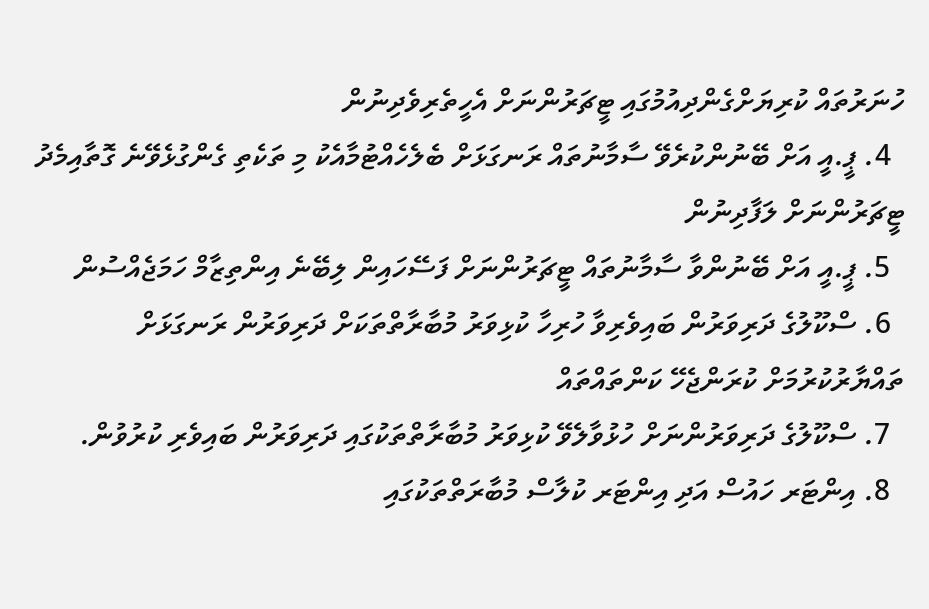ހުނަރުތައް ކުރިޔަށްގެންދިއުމުގައި ޓީޗަރުންނަށް އެހީތެރިވެދިނުން
  4. ޕީ.އީ އަށް ބޭނުންކުރެވޭ ސާމާނުތައް ރަނގަޅަށް ބެލެހެއްޓުމާއެކު މި ތަކެތި ގެންގުޅެވޭނެ ގޮތާއިމެދު ޓީޗަރުންނަށް ލަފާދިނުން
  5. ޕީ.އީ އަށް ބޭނުންވާ ސާމާނުތައް ޓީޗަރުންނަށް ފަސޭހައިން ލިބޭނެ އިންތިޒާމް ހަމަޖެއްސުން
  6. ސްކޫލުގެ ދަރިވަރުން ބައިވެރިވާ ހުރިހާ ކުޅިވަރު މުބާރާތްތަކަށް ދަރިވަރުން ރަނގަޅަށް ތައްޔާރުކުރުމަށް ކުރަންޖެހޭ ކަންތައްތައް
  7. ސްކޫލުގެ ދަރިވަރުންނަށް ހުޅުވާލެވޭ ކުޅިވަރު މުބާރާތްތަކުގައި ދަރިވަރުން ބައިވެރި ކުރުވުން.
  8. އިންޓަރ ހައުސް އަދި އިންޓަރ ކުލާސް މުބާރަތްތަކުގައި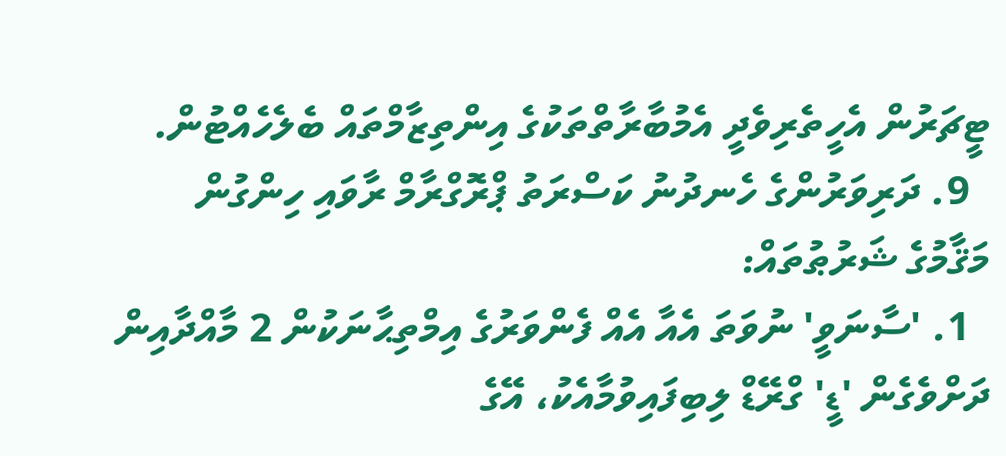ޓީޗަރުން އެހީތެރިވެދީ އެމުބާރާތްތަކުގެ އިންތިޒާމްތައް ބެލެހެއްޓުން.
  9. ދަރިވަރުންގެ ހެނދުނު ކަސްރަތު ޕްރޮގްރާމް ރާވައި ހިންގުން
މަޤާމުގެ ޝަރުޠުތައް:
  1. 'ސާނަވީ' ނުވަތަ އެއާ އެއް ފެންވަރުގެ އިމްތިޙާނަކުން 2 މާއްދާއިން ދަށްވެގެން 'ޑީ' ގްރޭޑް ލިބިފައިވުމާއެކު، އޭގެ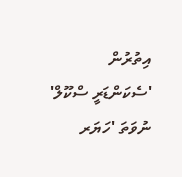އިތުރުން 'ސެކަންޑަރީ ސްކޫލް' ނުވަތަ 'ހަޔަރ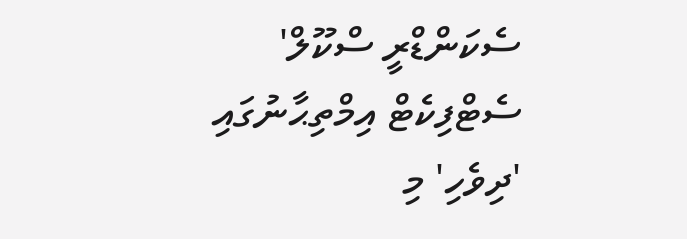ސެކަންޑްރީ ސްކޫލް' ސެޓްފިކެޓް އިމްތިޙާނުގައި 'ދިވެހި' މި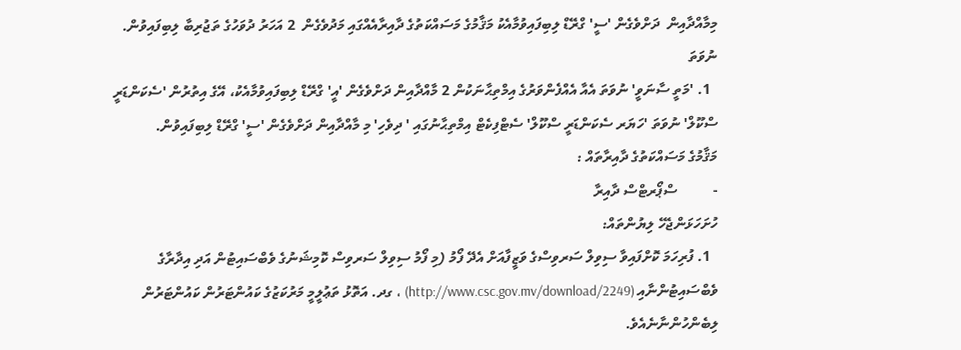މިމާއްދާއިން  ދަށްވެގެން 'ސީ' ގްރޭޑް ލިބިފައިވުމާއެކު މަޤާމުގެ މަސައްކަތުގެ ދާއިރާއެއްގައި މަދުވެގެން  2 އަހަރު ދުވަހުގެ ތަޖުރިބާ ލިބިފައިވުން.
ނުވަތަ
  1. 'މަތީ ސާނަވީ' ނުވަތަ އެއާ އެއްފެންވަރުގެ އިމްތިޙާނަކުން 2 މާއްދާއިން ދަށްވެގެން 'އީ' ގްރޭޑް ލިބިފައިވުމާއެކު، އޭގެ އިތުރުން 'ސެކަންޑަރީ ސްކޫލް' ނުވަތަ 'ހަޔަރ ސެކަންޑަރީ ސްކޫލް' ސެޓްފިކެޓް އިމްތިޙާނުގައި ' ދިވެހި' މި މާއްދާއިން ދަށްވެގެން 'ސީ' ގްރޭޑް ލިބިފައިވުން.
މަޤާމުގެ މަސައްކަތުގެ ދާއިރާތައް :
-          ސްޕޯރޓްސް ދާއިރާ
ހުށަހަޅަންޖެހޭ ލިޔުންތައް:
  1. ފުރިހަމަ ކޮށްފައިވާ ސިވިލް ސަރވިސްގެ ވަޒީފާއަށް އެދޭ ފޯމު (މި ފޯމު ސިވިލް ސަރވިސް ކޮމިޝަނުގެ ވެބްސައިޓުން އަދި އިދާރާގެ ވެބްސައިޓުންނާއި (http://www.csc.gov.mv/download/2249) ، ގދ. އަތޮޅު ތަޢުލީމީ މަރުކަޒުގެ ކައުންޓަރުން ކައުންޓަރުން ލިބެންހުންނާނެއެވެ.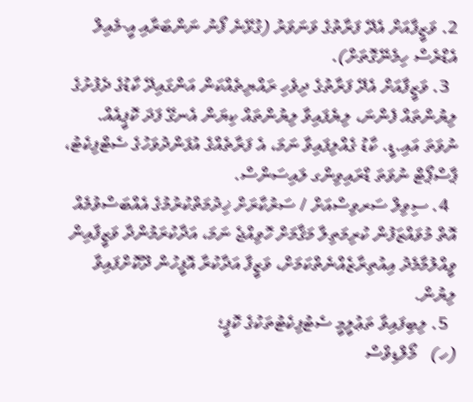2. ވަޒީފާއަށް އެދޭ ފަރާތުގެ ވަނަވަރު (ގުޅޭނެ ފޯނު ނަންބަރާއި އީ-މެއިލް އެޑްރެސް ހިމެނޭގޮތަށް).
  3. ވަޒީފާއަށް އެދޭ ފަރާތުގެ ދިވެހި ރައްޔިތެއްކަން އަންގައިދޭ ކާޑުގެ ދެފުށުގެ ލިޔުންތައް ފެންނަ، ލިޔެފައިވާ ލިޔުންތައް ކިޔަން އެނގޭ ފަދަ ކޮޕީއެއް. ނުވަތަ އައި.ޑީ. ކާޑު ގެއްލިފައިވާ ނަމަ، އެ ފަރާތެއްގެ އުފަންދުވަހުގެ ސެޓްފިކެޓު، ޕާސްޕޯޓް ނުވަތަ ޑްރައިވިންގ ލައިސަންސް.
  4. ސިވިލް ސަރވިސްއަށް / ސަރުކާރަށް ޚިދުމަތްކުރުމުގެ އެއްބަސްވުމެއް އޮތް މުވައްޒަފުން ކުރިމަތިލާ މަޤާމަށް ހޮވިއްޖެ ނަމަ، އަދާކުރަމުންދާ ވަޒީފާއިން ވީއްލުމާމެދު އިއުތިރާޒެއްނެތްކަމަށް، ވަޒީފާ އަދާކުރާ އޮފީހުން ދޫކޮށްފައިވާ ލިޔުން.
  5. ލިބިފައިވާ ތަޢުލީމީ ސެޓުފިކެޓުތަކުގެ ކޮޕީ؛
(ހ)   މޯލްޑިވްސް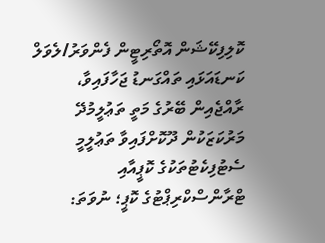ކޮލިފިކޭޝަން އޮތޯރިޓީން ފެންވަރު/ލެވަލް ކަނޑައަޅައި ތައްގަނޑު ޖަހާފައިވާ، ރާއްޖެއިން ބޭރުގެ މަތީ ތަޢުލީމުދޭ މަރުކަޒަކުން ދޫކޮށްފައިވާ ތަޢުލީމީ ސެޓުފިކެޓުތަކުގެ ކޮޕީއާއި ޓްރާންސްކްރިޕްޓުގެ ކޮޕީ؛ ނުވަތަ: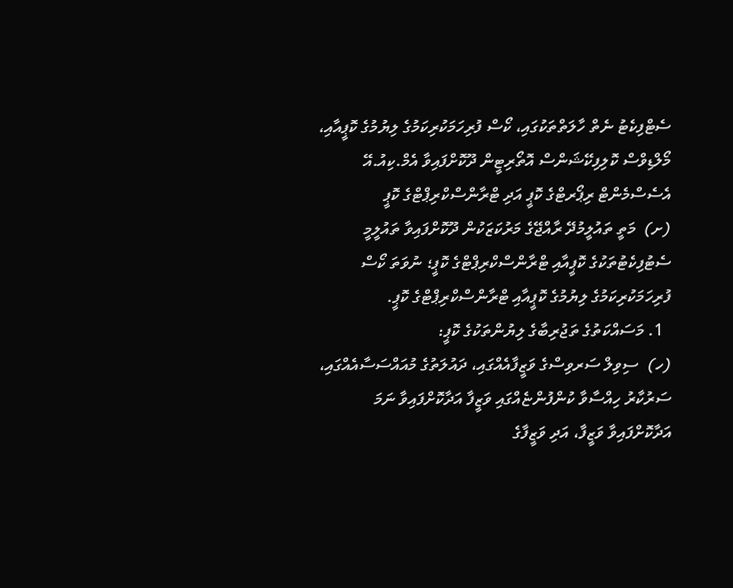ސެޓްފިކެޓު ނެތް ހާލަތްތަކުގައި، ކޯސް ފުރިހަމަކުރިކަމުގެ ލިޔުމުގެ ކޮޕީއާއި، މޯލްޑިވްސް ކޮލިފިކޭޝަންސް އޮތޯރިޓީން ދޫކޮށްފައިވާ އެމް.ކިއު.އޭ އެސެސްމެންޓް ރިޕޯރޓްގެ ކޮޕީ އަދި ޓްރާންސްކްރިޕްޓްގެ ކޮޕީ
(ށ)  މަތީ ތައުލީމުދޭ ރާއްޖޭގެ މަރުކަޒަކުން ދޫކޮށްފައިވާ ތައުލީމީ ސެޓުފިކެޓުތަކުގެ ކޮޕީއާއި ޓްރާންސްކްރިޕްޓްގެ ކޮޕީ؛ ނުވަތަ ކޯސް ފުރިހަމަކުރިކަމުގެ ލިޔުމުގެ ކޮޕީއާއި ޓްރާންސްކްރިޕްޓްގެ ކޮޕީ.
  1. މަސައްކަތުގެ ތަޖުރިބާގެ ލިޔުންތަކުގެ ކޮޕީ:
(ހ)  ސިވިލް ސަރވިސްގެ ވަޒީފާއެއްގައި، ދައުލަތުގެ މުއައްސަސާއެއްގައި، ސަރުކާރު ހިއްސާވާ ކުންފުންޏެއްގައި ވަޒީފާ އަދާކޮށްފައިވާ ނަމަ އަދާކޮށްފައިވާ ވަޒީފާ، އަދި ވަޒީފާގެ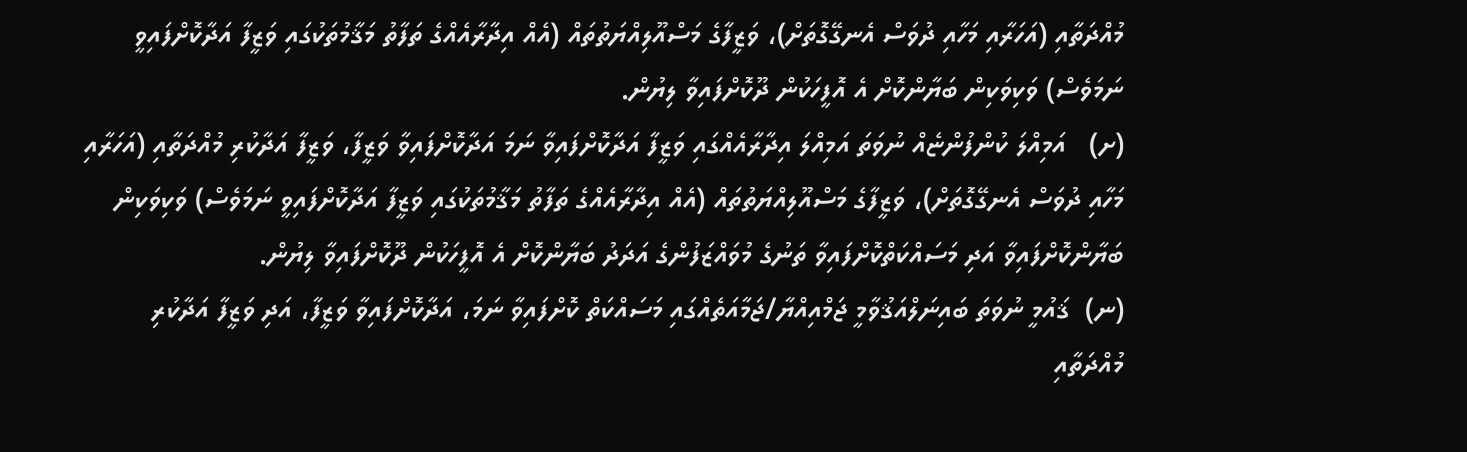މުއްދަތާއި (އަހަރާއި މަހާއި ދުވަސް އެނގޭގޮތަށް)، ވަޒީފާގެ މަސްއޫލިއްޔަތުތައް (އެއް އިދާރާއެއްގެ ތަފާތު މަޤާމުތަކުގައި ވަޒީފާ އަދާކޮށްފައިވީ ނަމަވެސް) ވަކިވަކިން ބަޔާންކޮށް އެ އޮފީހަކުން ދޫކޮށްފައިވާ ލިޔުން.
(ށ)   އަމިއްލަ ކުންފުންޏެއް ނުވަތަ އަމިއްލަ އިދާރާއެއްގައި ވަޒީފާ އަދާކޮށްފައިވާ ނަމަ އަދާކޮށްފައިވާ ވަޒީފާ، ވަޒީފާ އަދާކުރި މުއްދަތާއި (އަހަރާއި މަހާއި ދުވަސް އެނގޭގޮތަށް)، ވަޒީފާގެ މަސްއޫލިއްޔަތުތައް (އެއް އިދާރާއެއްގެ ތަފާތު މަޤާމުތަކުގައި ވަޒީފާ އަދާކޮށްފައިވީ ނަމަވެސް) ވަކިވަކިން ބަޔާންކޮށްފައިވާ އަދި މަސައްކަތްކޮށްފައިވާ ތަނުގެ މުވައްޒަފުންގެ އަދަދު ބަޔާންކޮށް އެ އޮފީހަކުން ދޫކޮށްފައިވާ ލިޔުން.
(ނ)  ޤައުމީ ނުވަތަ ބައިނަލްއަޤުވާމީ ޖަމްއިއްޔާ/ޖަމާއަތެއްގައި މަސައްކަތް ކޮށްފައިވާ ނަމަ، އަދާކޮށްފައިވާ ވަޒީފާ، އަދި ވަޒީފާ އަދާކުރި މުއްދަތާއި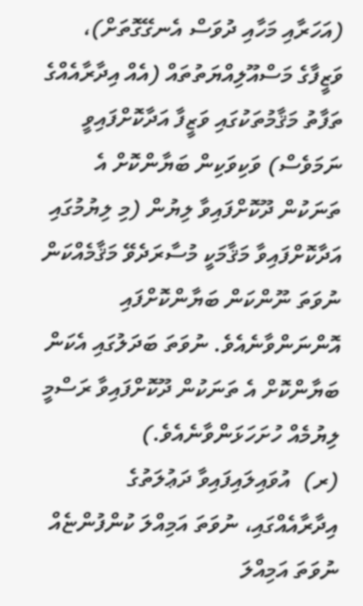(އަހަރާއި މަހާއި ދުވަސް އެނގޭގޮތަށް)، ވަޒީފާގެ މަސްއޫލިއްޔަތުތައް (އެއް އިދާރާއެއްގެ ތަފާތު މަޤާމުތަކުގައި ވަޒީފާ އަދާކޮށްފައިވީ ނަމަވެސް) ވަކިވަކިން ބަޔާންކޮށް އެ ތަނަކުން ދޫކޮށްފައިވާ ލިޔުން (މި ލިޔުމުގައި އަދާކޮށްފައިވާ މަޤާމަކީ މުސާރަދެވޭ މަޤާމެއްކަން ނުވަތަ ނޫންކަން ބަޔާންކޮށްފައި އޮންނަންވާނެއެވެ. ނުވަތަ ބަދަލުގައި އެކަން ބަޔާންކޮށް އެ ތަނަކުން ދޫކޮށްފައިވާ ރަސްމީ ލިޔުމެއް ހުށަހަޅަންވާނެއެވެ.)
(ރ)  އުވައިލައިފައިވާ ދަޢުލަތުގެ އިދާރާއެއްގައި، ނުވަތަ އަމިއްލަ ކުންފުންޏެއް ނުވަތަ އަމިއްލަ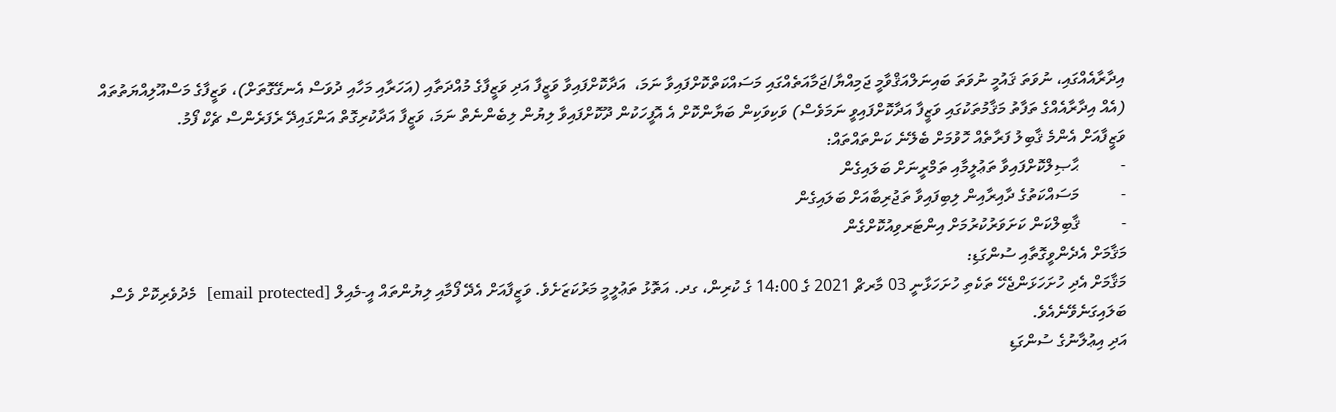އިދާރާއެއްގައި، ނުވަތަ ޤައުމީ ނުވަތަ ބައިނަލްއަޤްވާމީ ޖަމިއްޔާ/ޖަމާއަތެއްގައި މަސައްކަތްކޮށްފައިވާ ނަމަ،  އަދާކޮށްފައިވާ ވަޒީފާ އަދި ވަޒީފާގެ މުއްދަތާއި (އަހަރާއި މަހާއި ދުވަސް އެނގޭގޮތަށް)، ވަޒީފާގެ މަސްއޫލިއްޔަތުތައް (އެއް އިދާރާއެއްގެ ތަފާތު މަޤާމުތަކުގައި ވަޒީފާ އަދާކޮށްފައިވީ ނަމަވެސް) ވަކިވަކިން ބަޔާންކޮށް އެ އޮފީހަކުން ދޫކޮށްފައިވާ ލިޔުން ލިބެންނެތް ނަމަ، ވަޒީފާ އަދާކުރިގޮތް އަންގައިދޭ ރެފަރެންސް ޗެކް ފޯމު.
ވަޒީފާއަށް އެންމެ ޤާބިލު ފަރާތެއް ހޮވުމަށް ބެލޭނެ ކަންތައްތައް:
-          ޙާޞިލްކޮށްފައިވާ ތަޢުލީމާއި ތަމްރީނަށް ބަލައިގެން
-          މަސައްކަތުގެ ދާއިރާއިން ލިބިފައިވާ ތަޖުރިބާއަށް ބަލައިގެން
-          ޤާބިލްކަން ކަށަވަރުކުރުމަށް އިންޓަރވިއުކޮށްގެން
މަޤާމަށް އެދެންވީގޮތާއި ސުންގަޑި:
މަޤާމަށް އެދި ހުށަހަޅަންޖެހޭ ތަކެތި ހުށަހަޅާނީ 03 މާރޗް 2021 ގެ 14:00 ގެ ކުރިން، ގދ. އަތޮޅު ތަޢުލީމީ މަރުކަޒަށެވެ. ވަޒީފާއަށް އެދޭ ފޯމާއި ލިޔުންތައް އީ-މެއިލް [email protected]  މެދުވެރިކޮށް ވެސް ބަލައިގަނެވޭނެއެވެ.
އަދި އިޢުލާނުގެ ސުންގަޑި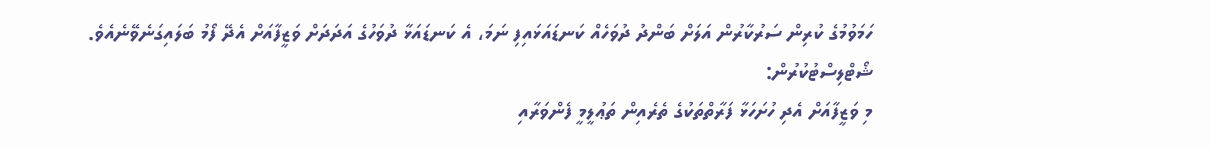ހަމަވުމުގެ ކުރިން ސަރުކާރުން އަލަށް ބަންދު ދުވަހެއް ކަނޑައަޅައިފި ނަމަ، އެ ކަނޑައަޅާ ދުވަހުގެ އަދަދަށް ވަޒީފާއަށް އެދޭ ފޯމު ބަލައިގަނެވޭނެއެވެ.
ޝޯޓްލިސްޓުކުރުން:
މި ވަޒީފާއަށް އެދި ހުށަހަޅާ ފަރާތްތަކުގެ ތެރެއިން ތަޢުލީމީ ފެންވަރާއި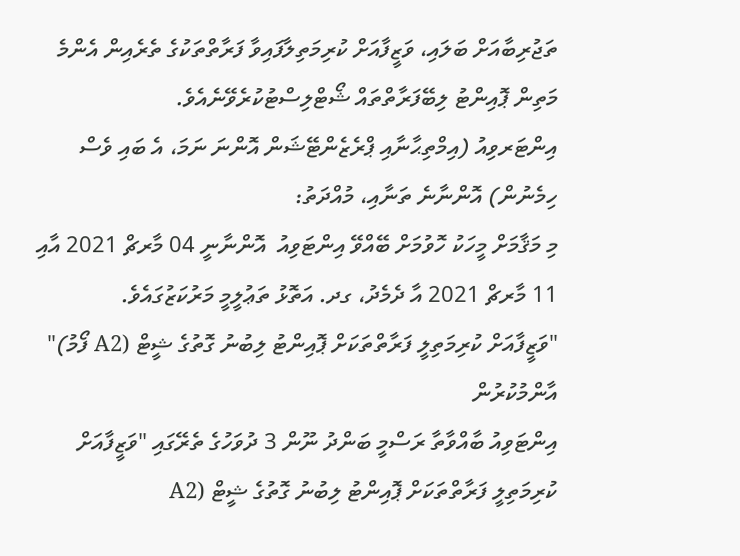ތަޖުރިބާއަށް ބަލައި، ވަޒީފާއަށް ކުރިމަތިލާފައިވާ ފަރާތްތަކުގެ ތެރެއިން އެންމެ މަތިން ޕޮއިންޓު ލިބޭފަރާތްތައް ޝޯޓްލިސްޓުކުރެވޭނެއެވެ.
އިންޓަރވިއު (އިމްތިޙާނާއި ޕްރެޒެންޓޭޝަން އޮންނަ ނަމަ، އެ ބައި ވެސް ހިމެނުން) އޮންނާނެ ތަނާއި، މުއްދަތު:
މި މަޤާމަށް މީހަކު ހޮވުމަށް ބޭއްވޭ އިންޓަވިއު  އޮންނާނީ 04 މާރޗް 2021 އާއި 11 މާރޗް 2021 އާ ދެމެދު، ގދ. އަތޮޅު ތަޢުލީމީ މަރުކަޒުގައެވެ.
"ވަޒީފާއަށް ކުރިމަތިލީ ފަރާތްތަކަށް ޕޮއިންޓު ލިބުނު ގޮތުގެ ޝީޓް (A2 ފޯމު)" އާންމުކުރުން
އިންޓަވިއު ބާއްވާތާ ރަސްމީ ބަންދު ނޫން 3 ދުވަހުގެ ތެރޭގައި "ވަޒީފާއަށް ކުރިމަތިލީ ފަރާތްތަކަށް ޕޮއިންޓު ލިބުނު ގޮތުގެ ޝީޓް (A2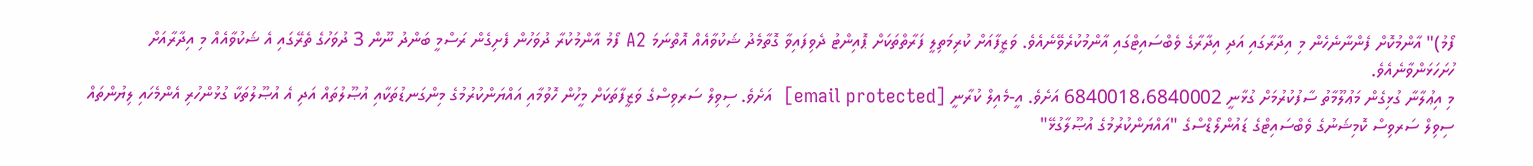ފޯމު)" އާންމުކޮށް ފެންނާނެހެން މި އިދާރާގައި އަދި އިދާރާގެ ވެބްސައިޓްގައި އާންމުކުރެވޭނެއެވެ. ވަޒީފާއަށް ކުރިމަތިލީ ފަރާތްތަކަށް ޕޮއިންޓު ދެވިފައިވާ ގޮތާމެދު ޝަކުވާއެއް އޮތްނަމަ A2 ފޯމު އާންމުކުރާ ދުވަހުން ފެށިގެން ރަސްމީ ބަންދު ނޫން 3 ދުވަހުގެ ތެރޭގައި އެ ޝަކުވާއެއް މި އިދާރާއަށް ހުށަހަޅަންވާނެއެވެ.
މި އިޢުލާނާ ގުޅިގެން މަޢުލޫމާތު ސާފުކުރުމަށް ގުޅާނީ 6840018،6840002 އަށެވެ. އީ-މެއިލް ކުރާނީ [email protected]  އަށެވެ. ސިވިލް ސަރވިސްގެ ވަޒީފާތަކަށް މީހުން ހޮވުމާއި އައްޔަންކުރުމުގެ މިންގަނޑުތަކާއި އުޞޫލުތައް އަދި އެ އުޞޫލުތަކާ ގުޅުންހުރި އެންމެހައި ލިޔުންތައް ސިވިލް ސަރވިސް ކޮމިޝަނުގެ ވެބްސައިޓްގެ ޑައުންލޯޑްސްގެ "އައްޔަންކުރުމުގެ އުޞޫލާގުޅޭ"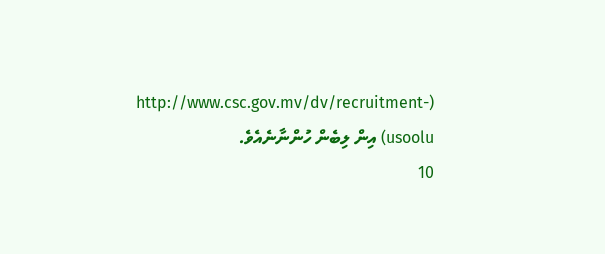(http://www.csc.gov.mv/dv/recruitment-usoolu) އިން ލިބެން ހުންނާނެއެވެ.
10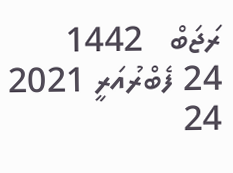ރަޖަބް   1442
24 ފެބްރުއަރީ 2021
24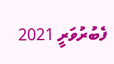ފެބުރުވަރީ 2021